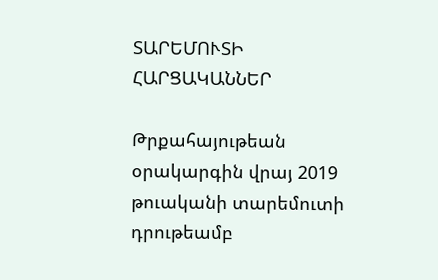ՏԱՐԵՄՈՒՏԻ ՀԱՐՑԱԿԱՆՆԵՐ

Թրքահայութեան օրակարգին վրայ 2019 թուականի տարեմուտի դրութեամբ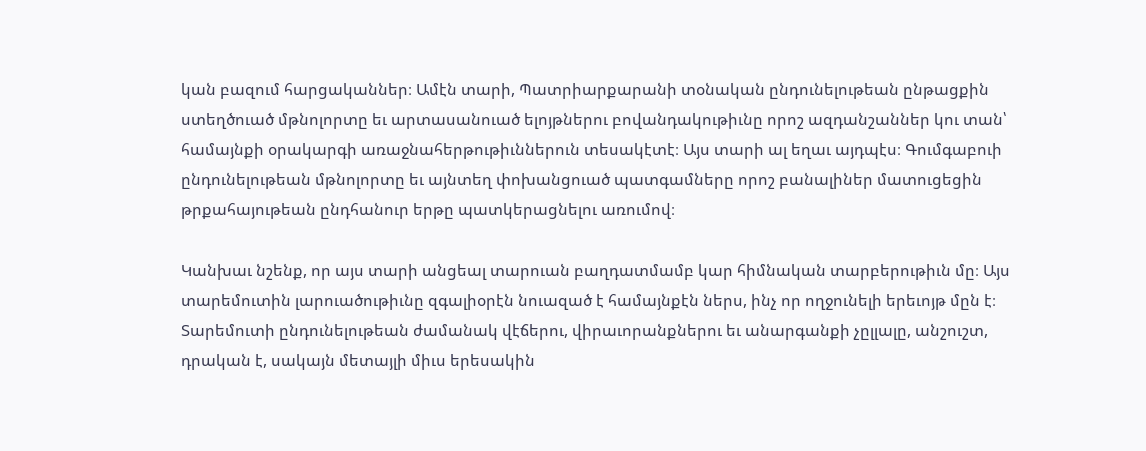կան բազում հարցականներ։ Ամէն տարի, Պատրիարքարանի տօնական ընդունելութեան ընթացքին ստեղծուած մթնոլորտը եւ արտասանուած ելոյթներու բովանդակութիւնը որոշ ազդանշաններ կու տան՝ համայնքի օրակարգի առաջնահերթութիւններուն տեսակէտէ։ Այս տարի ալ եղաւ այդպէս։ Գումգաբուի ընդունելութեան մթնոլորտը եւ այնտեղ փոխանցուած պատգամները որոշ բանալիներ մատուցեցին թրքահայութեան ընդհանուր երթը պատկերացնելու առումով։

Կանխաւ նշենք, որ այս տարի անցեալ տարուան բաղդատմամբ կար հիմնական տարբերութիւն մը։ Այս տարեմուտին լարուածութիւնը զգալիօրէն նուազած է համայնքէն ներս, ինչ որ ողջունելի երեւոյթ մըն է։ Տարեմուտի ընդունելութեան ժամանակ վէճերու, վիրաւորանքներու եւ անարգանքի չըլլալը, անշուշտ, դրական է, սակայն մետայլի միւս երեսակին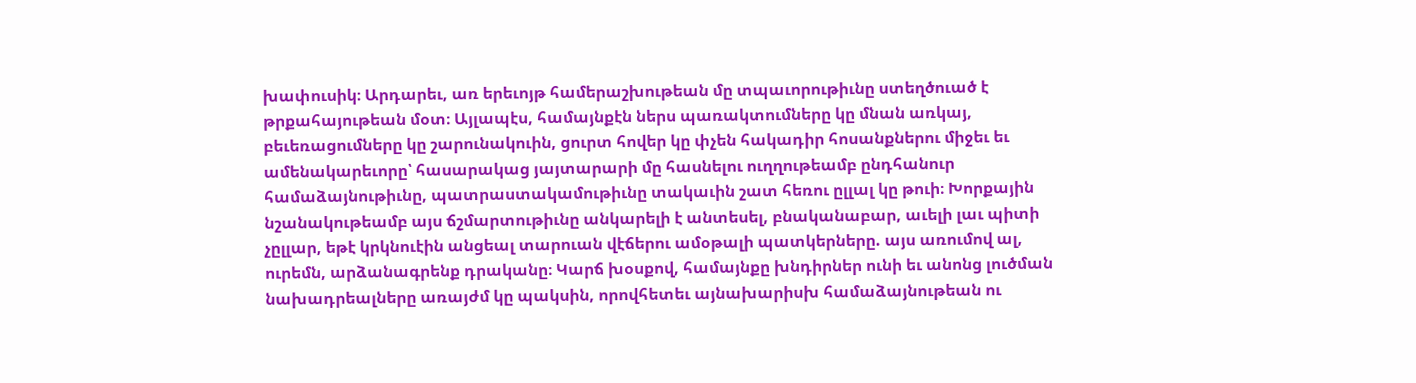խափուսիկ։ Արդարեւ, առ երեւոյթ համերաշխութեան մը տպաւորութիւնը ստեղծուած է թրքահայութեան մօտ։ Այլապէս, համայնքէն ներս պառակտումները կը մնան առկայ, բեւեռացումները կը շարունակուին, ցուրտ հովեր կը փչեն հակադիր հոսանքներու միջեւ եւ ամենակարեւորը՝ հասարակաց յայտարարի մը հասնելու ուղղութեամբ ընդհանուր համաձայնութիւնը, պատրաստակամութիւնը տակաւին շատ հեռու ըլլալ կը թուի։ Խորքային նշանակութեամբ այս ճշմարտութիւնը անկարելի է անտեսել, բնականաբար, աւելի լաւ պիտի չըլլար, եթէ կրկնուէին անցեալ տարուան վէճերու ամօթալի պատկերները. այս առումով ալ, ուրեմն, արձանագրենք դրականը։ Կարճ խօսքով, համայնքը խնդիրներ ունի եւ անոնց լուծման նախադրեալները առայժմ կը պակսին, որովհետեւ այնախարիսխ համաձայնութեան ու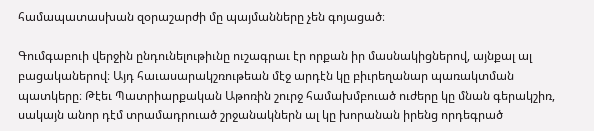համապատասխան զօրաշարժի մը պայմանները չեն գոյացած։

Գումգաբուի վերջին ընդունելութիւնը ուշագրաւ էր որքան իր մասնակիցներով, այնքալ ալ բացականերով։ Այդ հաւասարակշռութեան մէջ արդէն կը բիւրեղանար պառակտման պատկերը։ Թէեւ Պատրիարքական Աթոռին շուրջ համախմբուած ուժերը կը մնան գերակշիռ, սակայն անոր դէմ տրամադրուած շրջանակներն ալ կը խորանան իրենց որդեգրած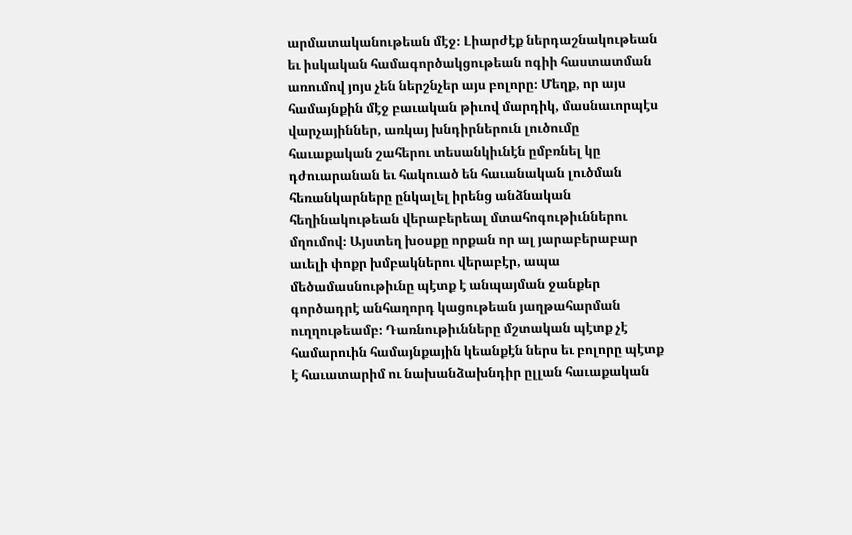արմատականութեան մէջ։ Լիարժէք ներդաշնակութեան եւ իսկական համագործակցութեան ոգիի հաստատման առումով յոյս չեն ներշնչեր այս բոլորը։ Մեղք, որ այս համայնքին մէջ բաւական թիւով մարդիկ, մասնաւորպէս վարչայիններ, առկայ խնդիրներուն լուծումը հաւաքական շահերու տեսանկիւնէն ըմբռնել կը դժուարանան եւ հակուած են հաւանական լուծման հեռանկարները ընկալել իրենց անձնական հեղինակութեան վերաբերեալ մտահոգութիւններու մղումով։ Այստեղ խօսքը որքան որ ալ յարաբերաբար աւելի փոքր խմբակներու վերաբէր, ապա մեծամասնութիւնը պէտք է անպայման ջանքեր գործադրէ անհաղորդ կացութեան յաղթահարման ուղղութեամբ։ Դառնութիւնները մշտական պէտք չէ համարուին համայնքային կեանքէն ներս եւ բոլորը պէտք է հաւատարիմ ու նախանձախնդիր ըլլան հաւաքական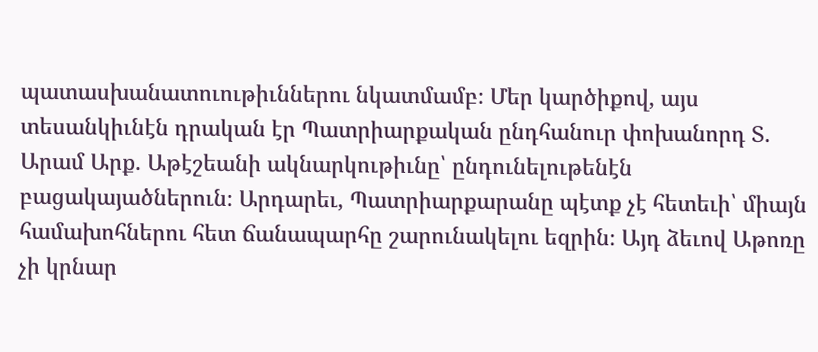պատասխանատուութիւններու նկատմամբ։ Մեր կարծիքով, այս տեսանկիւնէն դրական էր Պատրիարքական ընդհանուր փոխանորդ Տ. Արամ Արք. Աթէշեանի ակնարկութիւնը՝ ընդունելութենէն բացակայածներուն։ Արդարեւ, Պատրիարքարանը պէտք չէ հետեւի՝ միայն համախոհներու հետ ճանապարհը շարունակելու եզրին։ Այդ ձեւով Աթոռը չի կրնար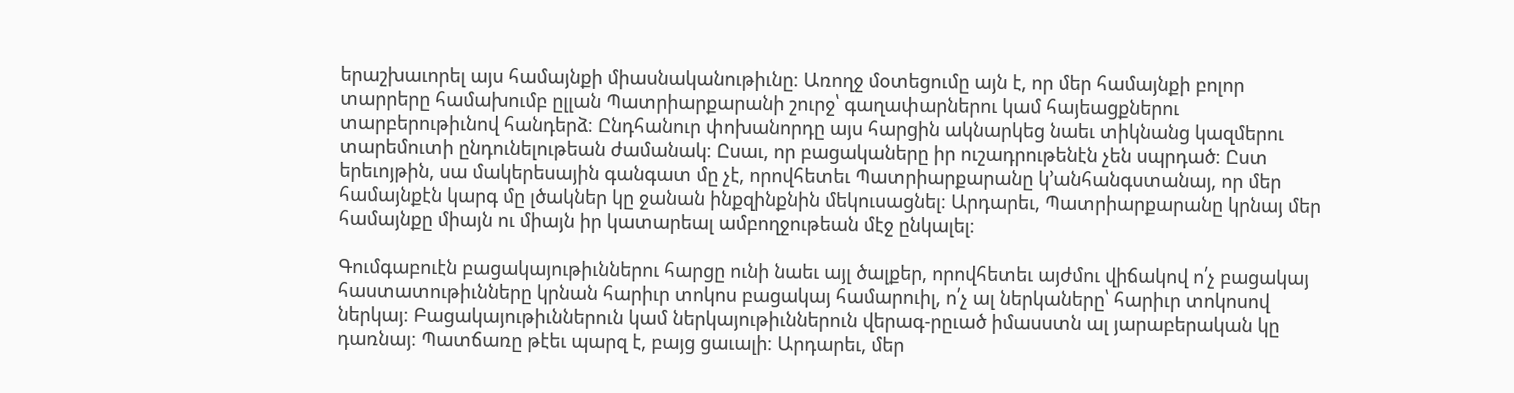երաշխաւորել այս համայնքի միասնականութիւնը։ Առողջ մօտեցումը այն է, որ մեր համայնքի բոլոր տարրերը համախումբ ըլլան Պատրիարքարանի շուրջ՝ գաղափարներու կամ հայեացքներու տարբերութիւնով հանդերձ։ Ընդհանուր փոխանորդը այս հարցին ակնարկեց նաեւ տիկնանց կազմերու տարեմուտի ընդունելութեան ժամանակ։ Ըսաւ, որ բացակաները իր ուշադրութենէն չեն սպրդած։ Ըստ երեւոյթին, սա մակերեսային գանգատ մը չէ, որովհետեւ Պատրիարքարանը կ՚անհանգստանայ, որ մեր համայնքէն կարգ մը լծակներ կը ջանան ինքզինքնին մեկուսացնել։ Արդարեւ, Պատրիարքարանը կրնայ մեր համայնքը միայն ու միայն իր կատարեալ ամբողջութեան մէջ ընկալել։

Գումգաբուէն բացակայութիւններու հարցը ունի նաեւ այլ ծալքեր, որովհետեւ այժմու վիճակով ո՛չ բացակայ հաստատութիւնները կրնան հարիւր տոկոս բացակայ համարուիլ, ո՛չ ալ ներկաները՝ հարիւր տոկոսով ներկայ։ Բացակայութիւններուն կամ ներկայութիւններուն վերագ-րըւած իմասստն ալ յարաբերական կը դառնայ։ Պատճառը թէեւ պարզ է, բայց ցաւալի։ Արդարեւ, մեր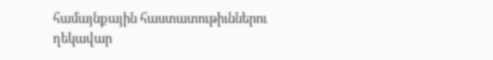համայնքային հաստատութիւններու ղեկավար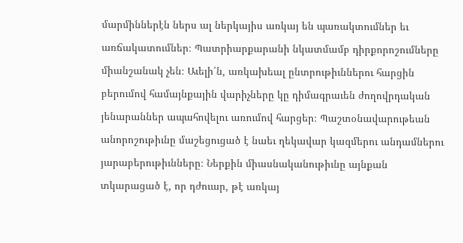մարմիններէն ներս ալ ներկայիս առկայ են պառակտումներ եւ առճակատումներ։ Պատրիարքարանի նկատմամբ դիրքորոշումները միանշանակ չեն։ Աւելի՛ն, առկախեալ ընտրութիւններու հարցին բերումով համայնքային վարիչները կը դիմագրաւեն ժողովրդական յենարաններ ապահովելու առումով հարցեր։ Պաշտօնավարութեան անորոշութիւնը մաշեցուցած է նաեւ ղեկավար կազմերու անդամներու յարաբերութիւնները։ Ներքին միասնականութիւնը այնքան տկարացած է, որ դժուար, թէ առկայ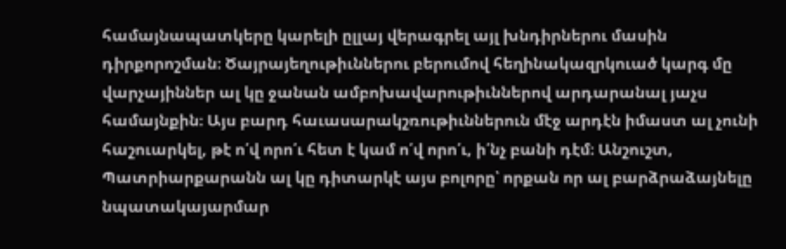համայնապատկերը կարելի ըլլայ վերագրել այլ խնդիրներու մասին դիրքորոշման։ Ծայրայեղութիւններու բերումով հեղինակազրկուած կարգ մը վարչայիններ ալ կը ջանան ամբոխավարութիւններով արդարանալ յաչս համայնքին։ Այս բարդ հաւասարակշռութիւններուն մէջ արդէն իմաստ ալ չունի հաշուարկել, թէ ո՛վ որո՛ւ հետ է կամ ո՛վ որո՛ւ, ի՛նչ բանի դէմ։ Անշուշտ, Պատրիարքարանն ալ կը դիտարկէ այս բոլորը՝ որքան որ ալ բարձրաձայնելը նպատակայարմար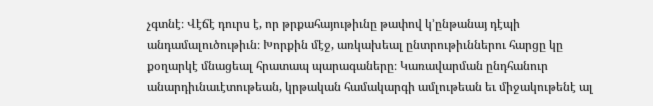չգտնէ։ Վէճէ դուրս է, որ թրքահայութիւնը թափով կ՚ընթանայ դէպի անդամալուծութիւն։ Խորքին մէջ, առկախեալ ընտրութիւններու հարցը կը քօղարկէ մնացեալ հրատապ պարագաները։ Կառավարման ընդհանուր անարդիւնաւէտութեան, կրթական համակարգի ամլութեան եւ միջակութենէ ալ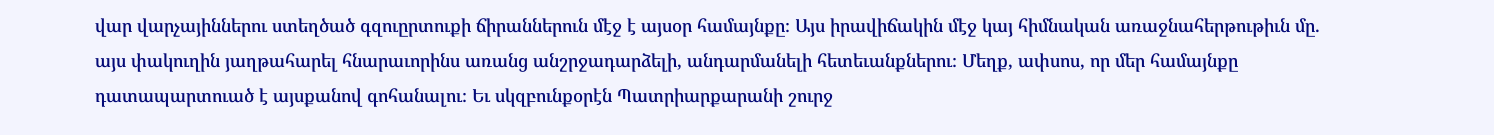վար վարչայիններու ստեղծած գզուըրտուքի ճիրաններուն մէջ է այսօր համայնքը։ Այս իրավիճակին մէջ կայ հիմնական առաջնահերթութիւն մը. այս փակուղին յաղթահարել հնարաւորինս առանց անշրջադարձելի, անդարմանելի հետեւանքներու։ Մեղք, ափսոս, որ մեր համայնքը դատապարտուած է այսքանով գոհանալու։ Եւ սկզբունքօրէն Պատրիարքարանի շուրջ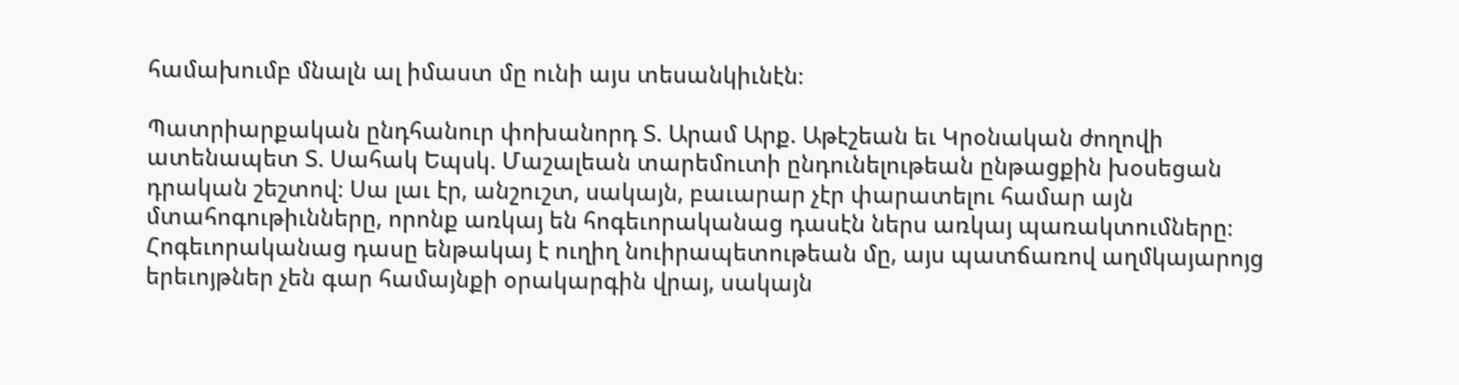համախումբ մնալն ալ իմաստ մը ունի այս տեսանկիւնէն։

Պատրիարքական ընդհանուր փոխանորդ Տ. Արամ Արք. Աթէշեան եւ Կրօնական ժողովի ատենապետ Տ. Սահակ Եպսկ. Մաշալեան տարեմուտի ընդունելութեան ընթացքին խօսեցան դրական շեշտով։ Սա լաւ էր, անշուշտ, սակայն, բաւարար չէր փարատելու համար այն մտահոգութիւնները, որոնք առկայ են հոգեւորականաց դասէն ներս առկայ պառակտումները։ Հոգեւորականաց դասը ենթակայ է ուղիղ նուիրապետութեան մը, այս պատճառով աղմկայարոյց երեւոյթներ չեն գար համայնքի օրակարգին վրայ, սակայն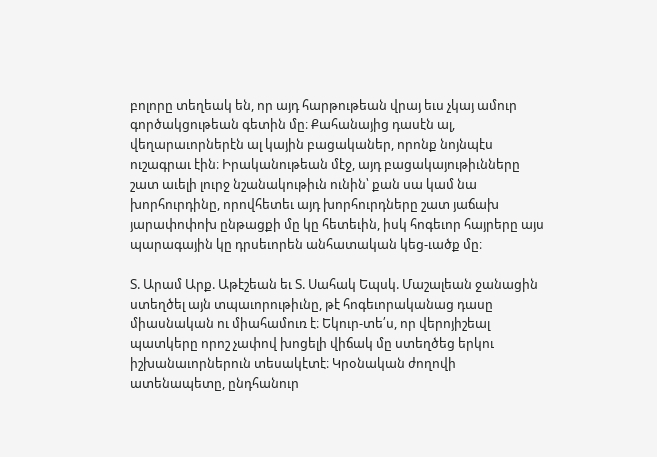բոլորը տեղեակ են, որ այդ հարթութեան վրայ եւս չկայ ամուր գործակցութեան գետին մը։ Քահանայից դասէն ալ, վեղարաւորներէն ալ կային բացականեր, որոնք նոյնպէս ուշագրաւ էին։ Իրականութեան մէջ, այդ բացակայութիւնները շատ աւելի լուրջ նշանակութիւն ունին՝ քան սա կամ նա խորհուրդինը, որովհետեւ այդ խորհուրդները շատ յաճախ յարափոփոխ ընթացքի մը կը հետեւին, իսկ հոգեւոր հայրերը այս պարագային կը դրսեւորեն անհատական կեց-ւածք մը։

Տ. Արամ Արք. Աթէշեան եւ Տ. Սահակ Եպսկ. Մաշալեան ջանացին ստեղծել այն տպաւորութիւնը, թէ հոգեւորականաց դասը միասնական ու միահամուռ է։ Եկուր-տե՛ս, որ վերոյիշեալ պատկերը որոշ չափով խոցելի վիճակ մը ստեղծեց երկու իշխանաւորներուն տեսակէտէ։ Կրօնական ժողովի ատենապետը, ընդհանուր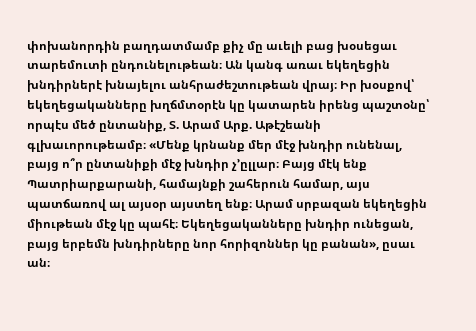փոխանորդին բաղդատմամբ քիչ մը աւելի բաց խօսեցաւ տարեմուտի ընդունելութեան։ Ան կանգ առաւ եկեղեցին խնդիրներէ խնայելու անհրաժեշտութեան վրայ։ Իր խօսքով՝ եկեղեցականները խղճմտօրէն կը կատարեն իրենց պաշտօնը՝ որպէս մեծ ընտանիք, Տ. Արամ Արք. Աթէշեանի գլխաւորութեամբ։ «Մենք կրնանք մեր մէջ խնդիր ունենալ, բայց ո՞ր ընտանիքի մէջ խնդիր չ՚ըլլար։ Բայց մէկ ենք Պատրիարքարանի, համայնքի շահերուն համար, այս պատճառով ալ այսօր այստեղ ենք։ Արամ սրբազան եկեղեցին միութեան մէջ կը պահէ։ Եկեղեցականները խնդիր ունեցան, բայց երբեմն խնդիրները նոր հորիզոններ կը բանան», ըսաւ ան։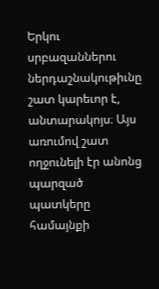Երկու սրբազաններու ներդաշնակութիւնը շատ կարեւոր է, անտարակոյս։ Այս առումով շատ ողջունելի էր անոնց պարզած պատկերը համայնքի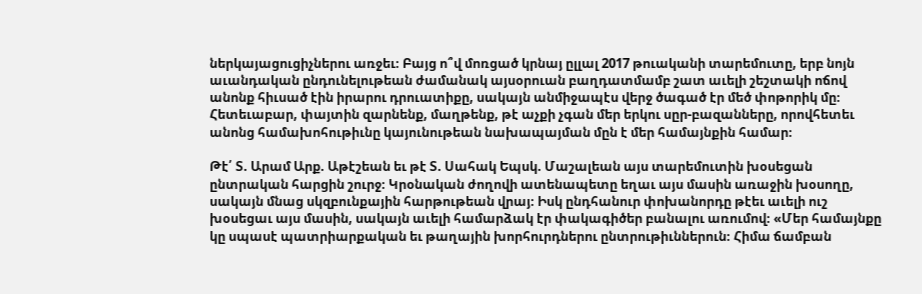ներկայացուցիչներու առջեւ։ Բայց ո՞վ մոռցած կրնայ ըլլալ 2017 թուականի տարեմուտը, երբ նոյն աւանդական ընդունելութեան ժամանակ այսօրուան բաղդատմամբ շատ աւելի շեշտակի ոճով անոնք հիւսած էին իրարու դրուատիքը, սակայն անմիջապէս վերջ ծագած էր մեծ փոթորիկ մը։ Հետեւաբար, փայտին զարնենք, մաղթենք, թէ աչքի չգան մեր երկու սըր-բազանները, որովհետեւ անոնց համախոհութիւնը կայունութեան նախապայման մըն է մեր համայնքին համար։

Թէ՛ Տ. Արամ Արք. Աթէշեան եւ թէ Տ. Սահակ Եպսկ. Մաշալեան այս տարեմուտին խօսեցան ընտրական հարցին շուրջ։ Կրօնական ժողովի ատենապետը եղաւ այս մասին առաջին խօսողը, սակայն մնաց սկզբունքային հարթութեան վրայ։ Իսկ ընդհանուր փոխանորդը թէեւ աւելի ուշ խօսեցաւ այս մասին, սակայն աւելի համարձակ էր փակագիծեր բանալու առումով։ «Մեր համայնքը կը սպասէ պատրիարքական եւ թաղային խորհուրդներու ընտրութիւններուն։ Հիմա ճամբան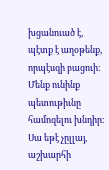խցանուած է, պէտք է աղօթենք, որպէսզի բացուի։ Մենք ունինք պետութիւնը համոզելու խնդիր։ Սա եթէ չըլլայ, աշխարհի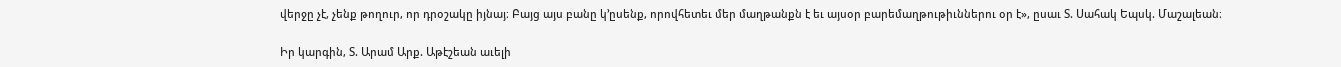վերջը չէ, չենք թողուր, որ դրօշակը իյնայ։ Բայց այս բանը կ՚ըսենք, որովհետեւ մեր մաղթանքն է եւ այսօր բարեմաղթութիւններու օր է», ըսաւ Տ. Սահակ Եպսկ. Մաշալեան։

Իր կարգին, Տ. Արամ Արք. Աթէշեան աւելի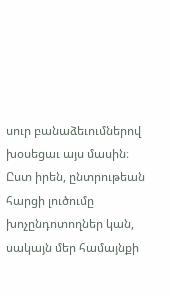սուր բանաձեւումներով խօսեցաւ այս մասին։ Ըստ իրեն, ընտրութեան հարցի լուծումը խոչընդոտողներ կան, սակայն մեր համայնքի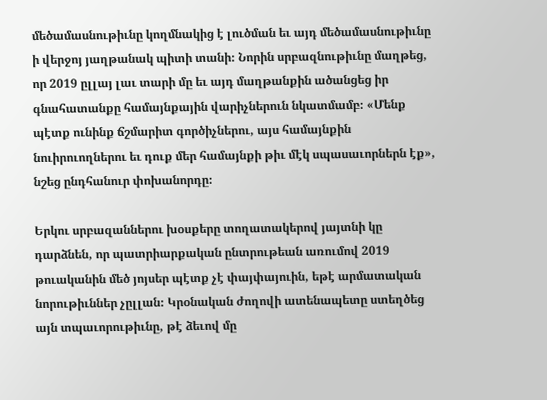մեծամասնութիւնը կողմնակից է լուծման եւ այդ մեծամասնութիւնը ի վերջոյ յաղթանակ պիտի տանի։ Նորին սրբազնութիւնը մաղթեց, որ 2019 ըլլայ լաւ տարի մը եւ այդ մաղթանքին ածանցեց իր գնահատանքը համայնքային վարիչներուն նկատմամբ։ «Մենք պէտք ունինք ճշմարիտ գործիչներու, այս համայնքին նուիրուողներու եւ դուք մեր համայնքի թիւ մէկ սպասաւորներն էք», նշեց ընդհանուր փոխանորդը։

Երկու սրբազաններու խօսքերը տողատակերով յայտնի կը դարձնեն, որ պատրիարքական ընտրութեան առումով 2019 թուականին մեծ յոյսեր պէտք չէ փայփայուին, եթէ արմատական նորութիւններ չըլլան։ Կրօնական ժողովի ատենապետը ստեղծեց այն տպաւորութիւնը, թէ ձեւով մը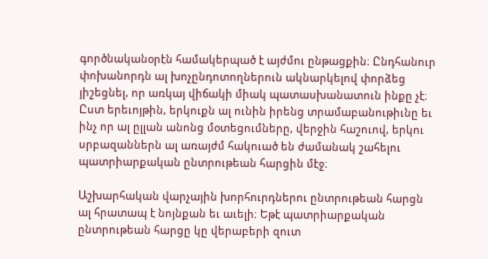գործնականօրէն համակերպած է այժմու ընթացքին։ Ընդհանուր փոխանորդն ալ խոչընդոտողներուն ակնարկելով փորձեց յիշեցնել, որ առկայ վիճակի միակ պատասխանատուն ինքը չէ։ Ըստ երեւոյթին, երկուքն ալ ունին իրենց տրամաբանութիւնը եւ ինչ որ ալ ըլլան անոնց մօտեցումները, վերջին հաշուով, երկու սրբազաններն ալ առայժմ հակուած են ժամանակ շահելու պատրիարքական ընտրութեան հարցին մէջ։

Աշխարհական վարչային խորհուրդներու ընտրութեան հարցն ալ հրատապ է նոյնքան եւ աւելի։ Եթէ պատրիարքական ընտրութեան հարցը կը վերաբերի զուտ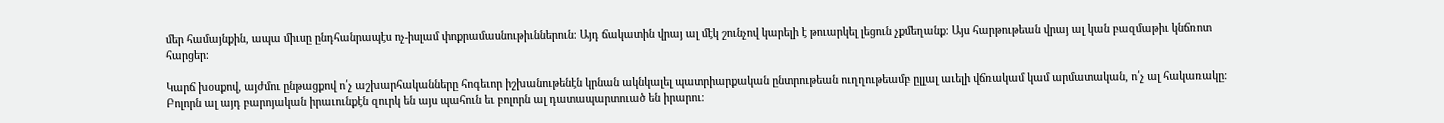մեր համայնքին, ապա միւսը ընդհանրապէս ոչ-իսլամ փոքրամասնութիւններուն։ Այդ ճակատին վրայ ալ մէկ շունչով կարելի է թուարկել լեցուն չքմեղանք։ Այս հարթութեան վրայ ալ կան բազմաթիւ կնճռոտ հարցեր։

Կարճ խօսքով, այժմու ընթացքով ո՛չ աշխարհականները հոգեւոր իշխանութենէն կրնան ակնկալել պատրիարքական ընտրութեան ուղղութեամբ ըլլալ աւելի վճռակամ կամ արմատական, ո՛չ ալ հակառակը։ Բոլորն ալ այդ բարոյական իրաւունքէն զուրկ են այս պահուն եւ բոլորն ալ դատապարտուած են իրարու։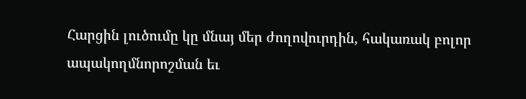Հարցին լուծումը կը մնայ մեր ժողովուրդին, հակառակ բոլոր ապակողմնորոշման եւ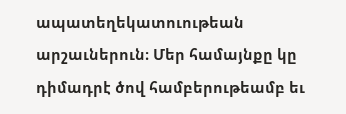ապատեղեկատուութեան արշաւներուն։ Մեր համայնքը կը դիմադրէ ծով համբերութեամբ եւ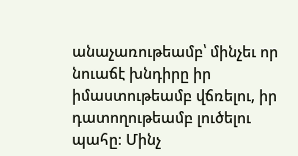անաչառութեամբ՝ մինչեւ որ նուաճէ խնդիրը իր իմաստութեամբ վճռելու, իր դատողութեամբ լուծելու պահը։ Մինչ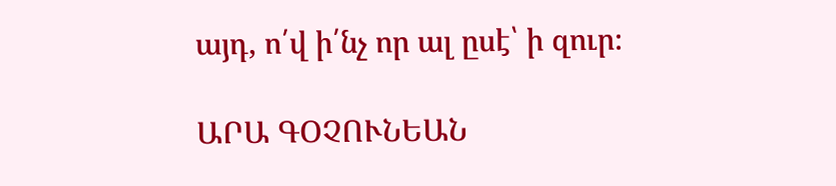այդ, ո՛վ ի՛նչ որ ալ ըսէ՝ ի զուր։

ԱՐԱ ԳՕՉՈՒՆԵԱՆ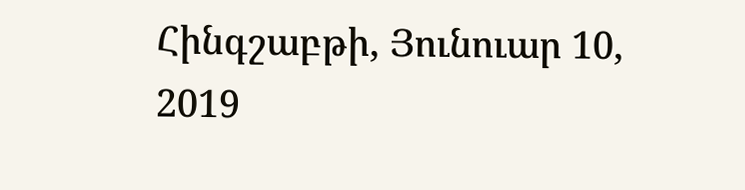Հինգշաբթի, Յունուար 10, 2019